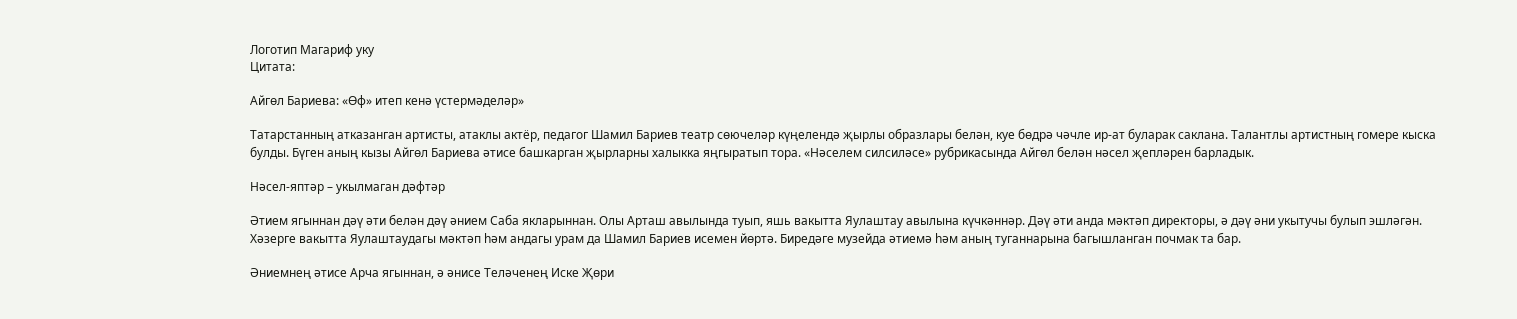Логотип Магариф уку
Цитата:

Айгөл Бариева: «Өф» итеп кенә үстермәделәр»

Татарстанның атказанган артисты, атаклы актёр, педагог Шамил Бариев театр сөючеләр күңелендә җырлы образлары белән, куе бөдрә чәчле ир-ат буларак саклана. Талантлы артистның гомере кыска булды. Бүген аның кызы Айгөл Бариева әтисе башкарган җырларны халыкка яңгыратып тора. «Нәселем силсиләсе» рубрикасында Айгөл белән нәсел җепләрен барладык.

Нәсел-яптәр – укылмаган дәфтәр

Әтием ягыннан дәү әти белән дәү әнием Саба якларыннан. Олы Арташ авылында туып, яшь вакытта Яулаштау авылына күчкәннәр. Дәү әти анда мәктәп директоры, ә дәү әни укытучы булып эшләгән. Хәзерге вакытта Яулаштаудагы мәктәп һәм андагы урам да Шамил Бариев исемен йөртә. Биредәге музейда әтиемә һәм аның туганнарына багышланган почмак та бар.

Әниемнең әтисе Арча ягыннан, ә әнисе Теләченең Иске Җөри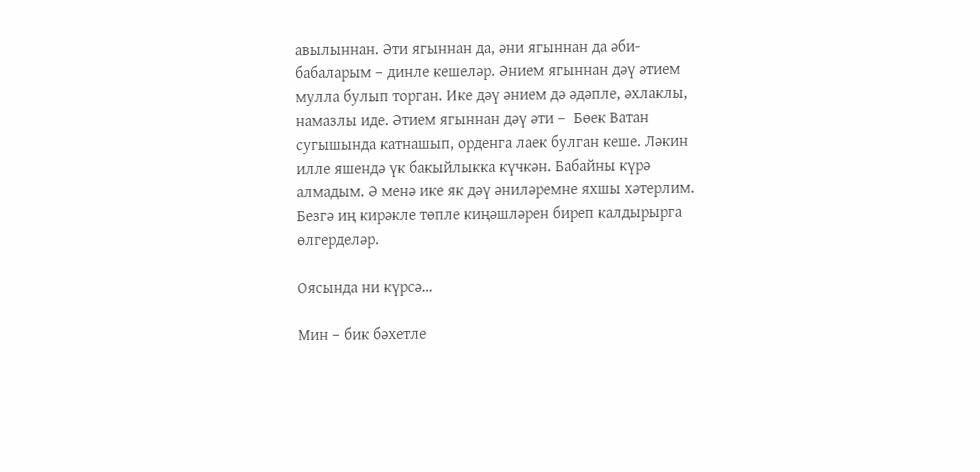авылыннан. Әти ягыннан да, әни ягыннан да әби-бабаларым – динле кешеләр. Әнием ягыннан дәү әтием мулла булып торган. Ике дәү әнием дә әдәпле, әхлаклы, намазлы иде. Әтием ягыннан дәү әти –  Бөек Ватан сугышында катнашып, орденга лаек булган кеше. Ләкин илле яшендә үк бакыйлыкка күчкән. Бабайны күрә алмадым. Ә менә ике як дәү әниләремне яхшы хәтерлим. Безгә иң кирәкле төпле киңәшләрен биреп калдырырга өлгерделәр.

Оясында ни күрсә…

Мин – бик бәхетле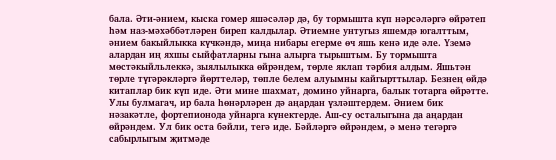бала. Әти-әнием, кыска гомер яшәсәләр дә, бу тормышта күп нәрсәләргә өйрәтеп һәм наз-мәхәббәтләрен биреп калдылар. Әтиемне унтугыз яшемдә югалттым, әнием бакыйлыкка күчкәндә, миңа нибары егерме өч яшь кенә иде әле. Үземә алардан иң яхшы сыйфатларны гына алырга тырыштым. Бу тормышта мөстәкыйльлеккә, зыялылыкка өйрәндем, төрле яклап тәрбия алдым. Яшьтән төрле түгәрәкләргә йөрттеләр, төпле белем алуымны кайгырттылар. Безнең өйдә китаплар бик күп иде. Әти мине шахмат, домино уйнарга, балык тотарга өйрәтте. Улы булмагач, ир бала һөнәрләрен дә аңардан үзләштердем. Әнием бик нәзакәтле, фортепионода уйнарга күнектерде. Аш-су осталыгына да аңардан өйрәндем. Ул бик оста бәйли, тегә иде. Бәйләргә өйрәндем, ә менә тегәргә сабырлыгым җитмәде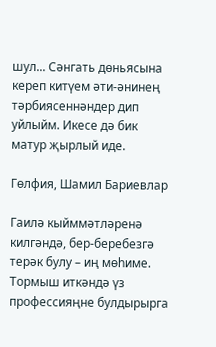шул... Сәнгать дөньясына кереп китүем әти-әнинең тәрбиясеннәндер дип уйлыйм. Икесе дә бик матур җырлый иде.

Гөлфия, Шамил Бариевлар

Гаилә кыйммәтләренә килгәндә, бер-беребезгә терәк булу – иң мөһиме. Тормыш иткәндә үз профессияңне булдырырга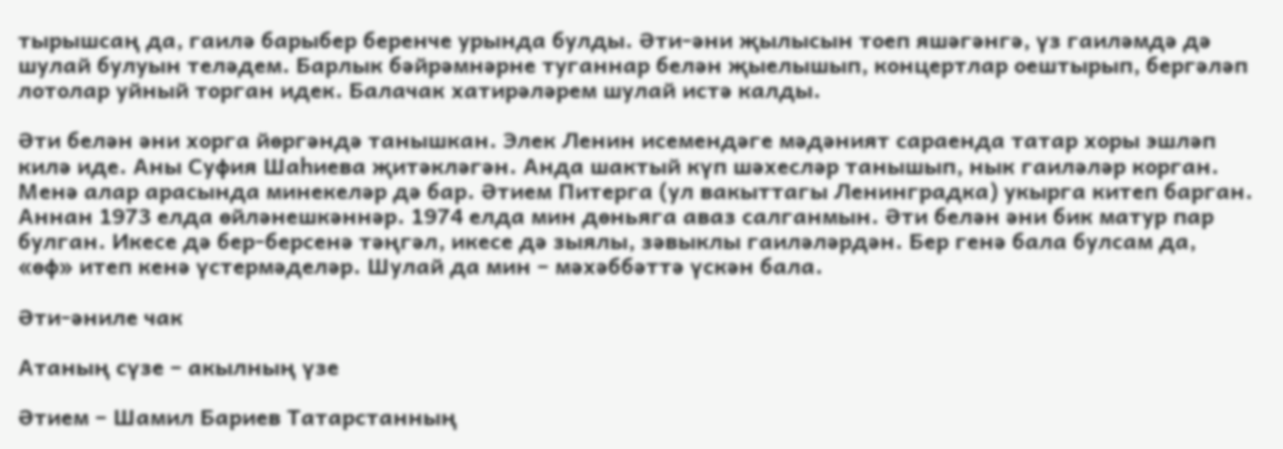тырышсаң да, гаилә барыбер беренче урында булды. Әти-әни җылысын тоеп яшәгәнгә, үз гаиләмдә дә шулай булуын теләдем. Барлык бәйрәмнәрне туганнар белән җыелышып, концертлар оештырып, бергәләп лотолар уйный торган идек. Балачак хатирәләрем шулай истә калды.

Әти белән әни хорга йөргәндә танышкан. Элек Ленин исемендәге мәдәният сараенда татар хоры эшләп килә иде. Аны Суфия Шаһиева җитәкләгән. Анда шактый күп шәхесләр танышып, нык гаиләләр корган. Менә алар арасында минекеләр дә бар. Әтием Питерга (ул вакыттагы Ленинградка) укырга китеп барган. Аннан 1973 елда өйләнешкәннәр. 1974 елда мин дөньяга аваз салганмын. Әти белән әни бик матур пар булган. Икесе дә бер-берсенә тәңгәл, икесе дә зыялы, зәвыклы гаиләләрдән. Бер генә бала булсам да, «өф» итеп кенә үстермәделәр. Шулай да мин – мәхәббәттә үскән бала.

Әти-әниле чак

Атаның сүзе – акылның үзе

Әтием – Шамил Бариев Татарстанның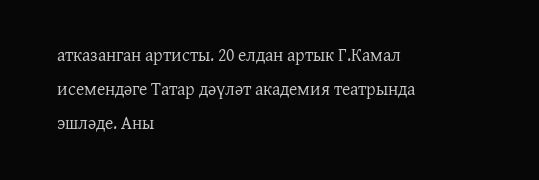атказанган артисты. 20 елдан артык Г.Камал исемендәге Татар дәүләт академия театрында эшләде. Аны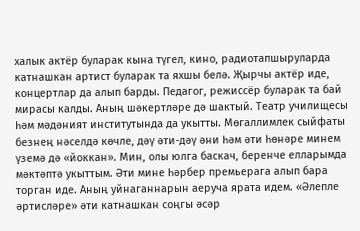халык актёр буларак кына түгел, кино, радиотапшыруларда катнашкан артист буларак та яхшы белә. Җырчы актёр иде, концертлар да алып барды. Педагог, режиссёр буларак та бай мирасы калды. Аның шәкертләре дә шактый. Театр училищесы һәм мәдәният институтында да укытты. Мөгаллимлек сыйфаты безнең нәселдә көчле, дәү әти-дәү әни һәм әти һөнәре минем үземә дә «йоккан». Мин, олы юлга баскач, беренче елларымда мәктәптә укыттым. Әти мине һәрбер премьерага алып бара торган иде. Аның уйнаганнарын аеруча ярата идем. «Әлепле әртисләре» әти катнашкан соңгы әсәр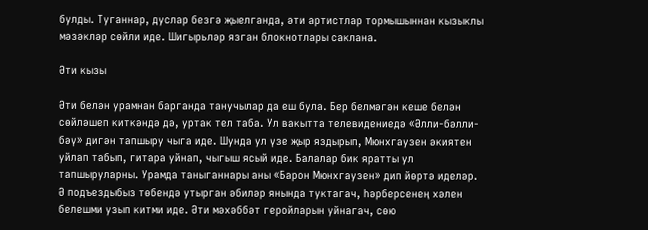булды. Туганнар, дуслар безгә җыелганда, әти артистлар тормышыннан кызыклы мәзәкләр сөйли иде. Шигырьләр язган блокнотлары саклана.

Әти кызы

Әти белән урамнан барганда танучылар да еш була. Бер белмәгән кеше белән сөйләшеп киткәндә дә, уртак тел таба. Ул вакытта телевидениедә «Әлли-бәлли-бәү» дигән тапшыру чыга иде. Шунда ул үзе җыр яздырып, Мюнхгаузен әкиятен уйлап табып, гитара уйнап, чыгыш ясый иде. Балалар бик яратты ул тапшыруларны. Урамда таныганнары аны «Барон Мюнхгаузен» дип йөртә иделәр. Ә подъездыбыз төбендә утырган әбиләр янында туктагач, һәрберсенең хәлен белешми узып китми иде. Әти мәхәббәт геройларын уйнагач, сөю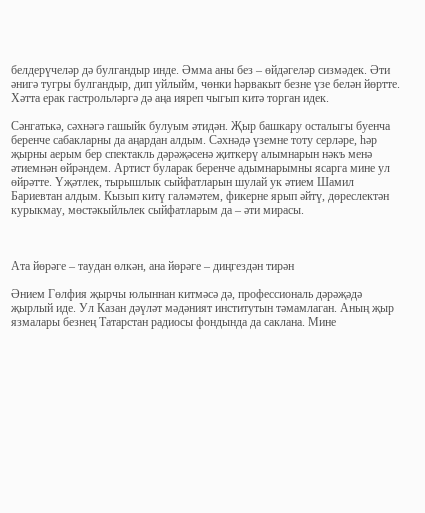белдерүчеләр дә булгандыр инде. Әмма аны без – өйдәгеләр сизмәдек. Әти әнигә тугры булгандыр, дип уйлыйм, чөнки һәрвакыт безне үзе белән йөртте. Хәтта ерак гастрольләргә дә аңа ияреп чыгып китә торган идек.

Сәнгатькә, сәхнәгә гашыйк булуым әтидән. Җыр башкару осталыгы буенча беренче сабакларны да аңардан алдым. Сәхнәдә үземне тоту серләре, һәр җырны аерым бер спектакль дәрәҗәсенә җиткерү алымнарын нәкъ менә әтиемнән өйрәндем. Артист буларак беренче адымнарымны ясарга мине ул өйрәтте. Үҗәтлек, тырышлык сыйфатларын шулай ук әтием Шамил Бариевтан алдым. Кызып китү галәмәтем, фикерне ярып әйтү, дөреслектән курыкмау, мөстәкыйльлек сыйфатларым да – әти мирасы.



Ата йөрәге – таудан өлкән, ана йөрәге – диңгездән тирән

Әнием Гөлфия җырчы юлыннан китмәсә дә, профессиональ дәрәҗәдә җырлый иде. Ул Казан дәүләт мәдәният институтын тәмамлаган. Аның җыр язмалары безнең Татарстан радиосы фондында да саклана. Мине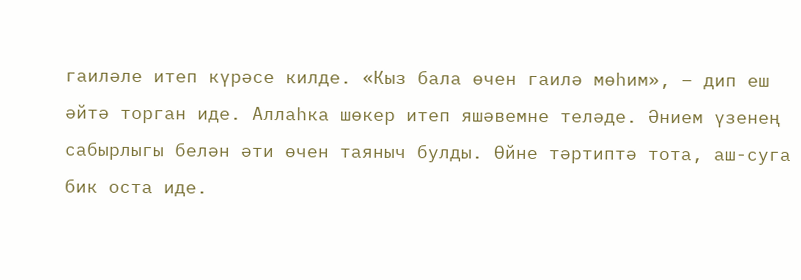гаиләле итеп күрәсе килде. «Кыз бала өчен гаилә мөһим», – дип еш әйтә торган иде. Аллаһка шөкер итеп яшәвемне теләде. Әнием үзенең сабырлыгы белән әти өчен таяныч булды. Өйне тәртиптә тота, аш-суга бик оста иде.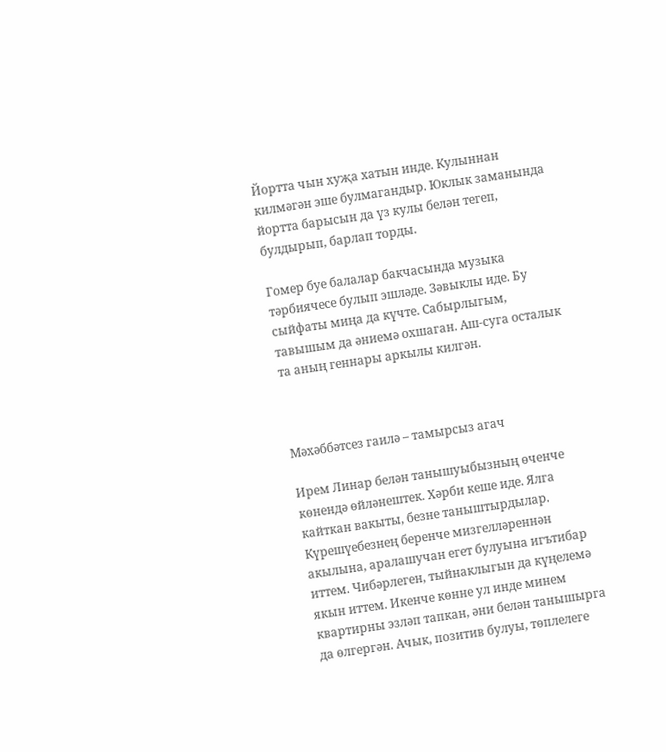Йортта чын хуҗа хатын инде. Кулыннан килмәгән эше булмагандыр. Юклык заманында йортта барысын да үз кулы белән тегеп, булдырып, барлап торды.

Гомер буе балалар бакчасында музыка тәрбиячесе булып эшләде. Зәвыклы иде. Бу сыйфаты миңа да күчте. Сабырлыгым, тавышым да әниемә охшаган. Аш-суга осталык та аның геннары аркылы килгән.



Мәхәббәтсез гаилә – тамырсыз агач

Ирем Линар белән танышуыбызның өченче көнендә өйләнештек. Хәрби кеше иде. Ялга кайткан вакыты, безне таныштырдылар. Күрешүебезнең беренче мизгелләреннән акылына, аралашучан егет булуына игътибар иттем. Чибәрлеген, тыйнаклыгын да күңелемә якын иттем. Икенче көнне ул инде минем квартирны эзләп тапкан, әни белән танышырга да өлгергән. Ачык, позитив булуы, төплелеге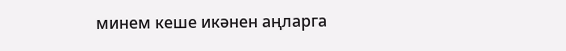минем кеше икәнен аңларга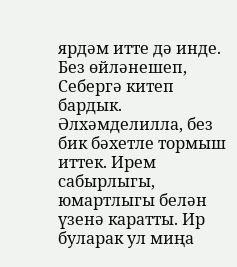ярдәм итте дә инде. Без өйләнешеп, Себергә китеп бардык. Әлхәмделилла, без бик бәхетле тормыш иттек. Ирем сабырлыгы, юмартлыгы белән үзенә каратты. Ир буларак ул миңа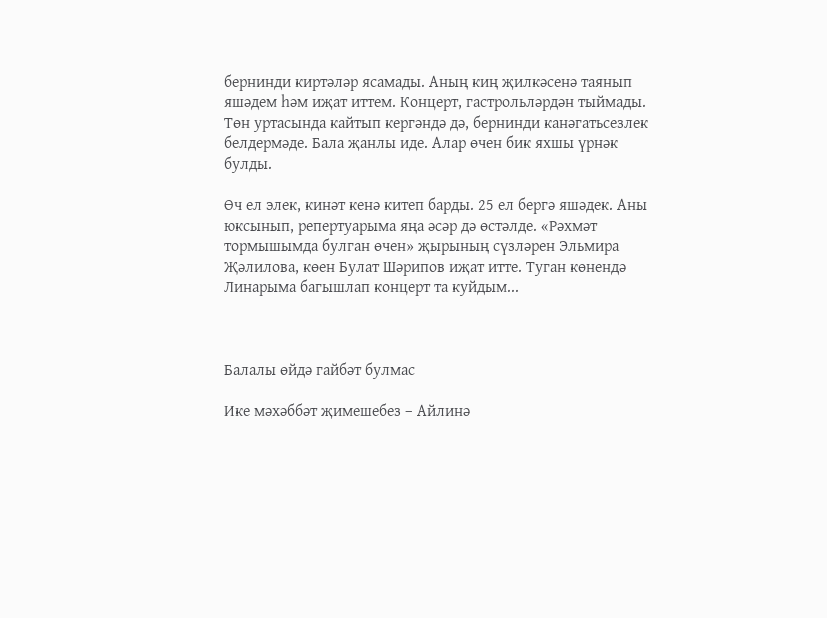бернинди киртәләр ясамады. Аның киң җилкәсенә таянып яшәдем һәм иҗат иттем. Концерт, гастрольләрдән тыймады. Төн уртасында кайтып кергәндә дә, бернинди канәгатьсезлек белдермәде. Бала җанлы иде. Алар өчен бик яхшы үрнәк булды.

Өч ел элек, кинәт кенә китеп барды. 25 ел бергә яшәдек. Аны юксынып, репертуарыма яңа әсәр дә өстәлде. «Рәхмәт тормышымда булган өчен» җырының сүзләрен Эльмира Җәлилова, көен Булат Шәрипов иҗат итте. Туган көнендә Линарыма багышлап концерт та куйдым...



Балалы өйдә гайбәт булмас

Ике мәхәббәт җимешебез – Айлинә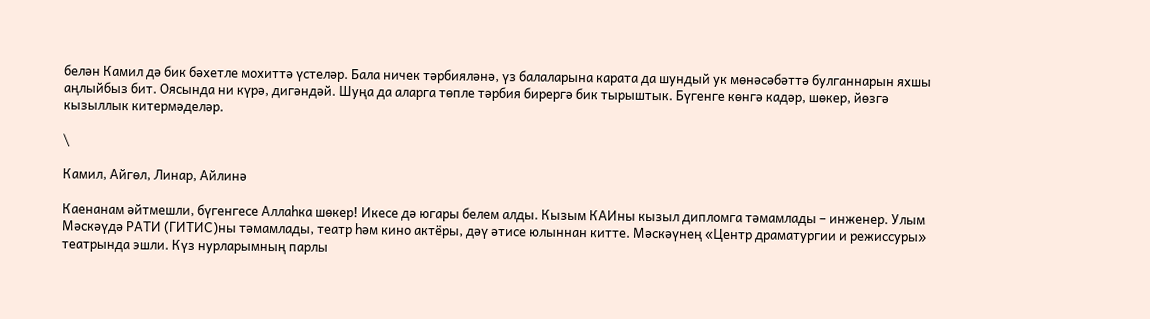белән Камил дә бик бәхетле мохиттә үстеләр. Бала ничек тәрбияләнә, үз балаларына карата да шундый ук мөнәсәбәттә булганнарын яхшы аңлыйбыз бит. Оясында ни күрә, дигәндәй. Шуңа да аларга төпле тәрбия бирергә бик тырыштык. Бүгенге көнгә кадәр, шөкер, йөзгә кызыллык китермәделәр.

\

Камил, Айгөл, Линар, Айлинә

Каенанам әйтмешли, бүгенгесе Аллаһка шөкер! Икесе дә югары белем алды. Кызым КАИны кызыл дипломга тәмамлады – инженер. Улым Мәскәүдә РАТИ (ГИТИС)ны тәмамлады, театр һәм кино актёры, дәү әтисе юлыннан китте. Мәскәүнең «Центр драматургии и режиссуры» театрында эшли. Күз нурларымның парлы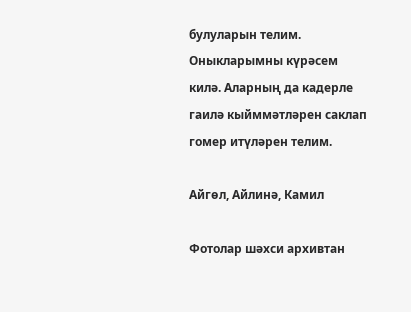булуларын телим. Оныкларымны күрәсем килә. Аларның да кадерле гаилә кыйммәтләрен саклап гомер итүләрен телим.

Айгөл, Айлинә, Камил

Фотолар шәхси архивтан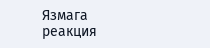Язмага реакция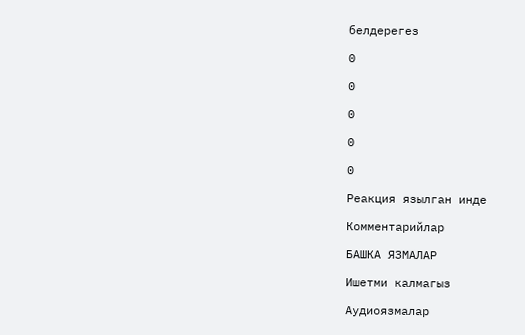белдерегез

0

0

0

0

0

Реакция язылган инде

Комментарийлар

БАШКА ЯЗМАЛАР

Ишетми калмагыз

Аудиоязмалар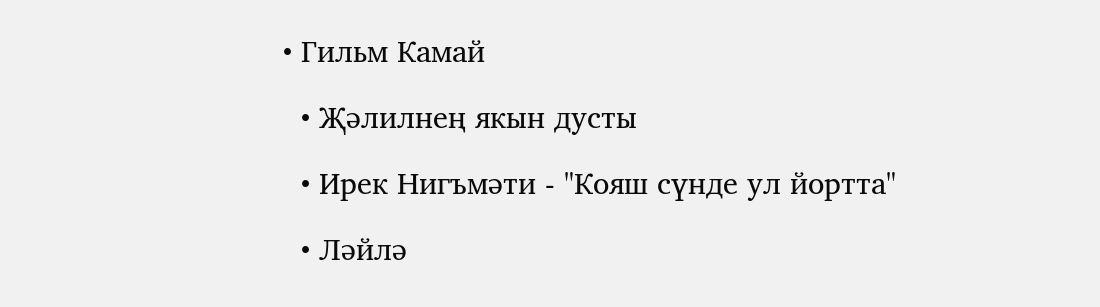• Гильм Камай

  • Җәлилнең якын дусты

  • Ирек Нигъмәти - "Кояш сүнде ул йортта"

  • Ләйлә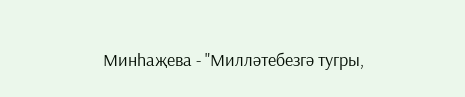Минһаҗева - "Милләтебезгә тугры,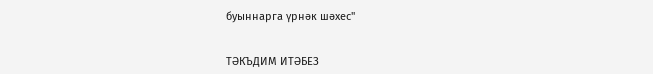буыннарга үрнәк шәхес"


ТӘКЪДИМ ИТӘБЕЗ